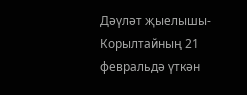Дәүләт җыелышы-Корылтайның 21 февральдә үткән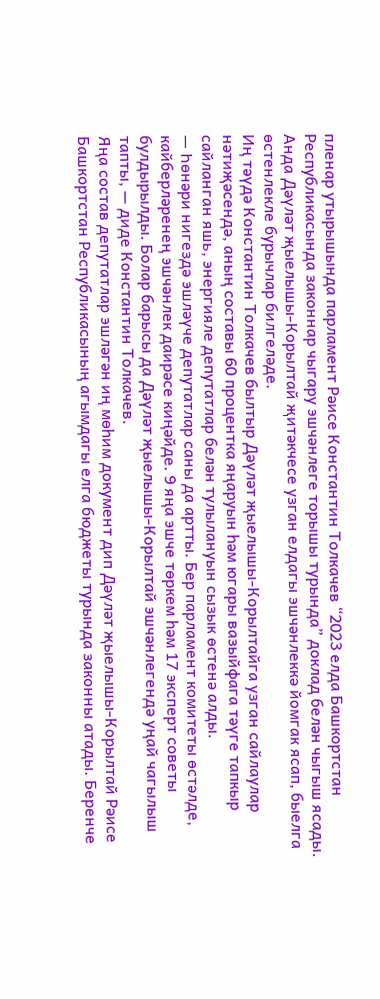пленар утырышында парламент Рәисе Константин Толкачев “2023 елда Башкортстан Республикасында законнар чыгару эшчәнлеге торышы турында” доклад белән чыгыш ясады. Анда Дәүләт җыелышы-Корылтай җитәкчесе узган елдагы эшчәнлеккә йомгак ясап, быелга өстенлекле бурычлар билгеләде.
Иң тәүдә Константин Толкачев былтыр Дәүләт җыелышы-Корылтайга узган сайлаулар нәтиҗәсендә, аның составы 60 процентка яңаруын һәм югары вазыйфага тәүге тапкыр сайланган яшь, энергияле депутатлар белән тулылануын сызык өстенә алды.
— Һөнәри нигездә эшләүче депутатлар саны да артты. Бер парламент комитеты өстәлде, кайберләренең эшчәнлек даирәсе киңәйде. 9 яңа эшче төркем һәм 17 эксперт советы булдырылды. Болар барысы да Дәүләт җыелышы-Корылтай эшчәнлегендә уңай чагылыш тапты, — диде Константин Толкачев.
Яңа состав депутатлар эшләгән иң мөһим документ дип Дәүләт җыелышы-Корылтай Рәисе Башкортстан Республикасының агымдагы елга бюджеты турында законны атады. Беренче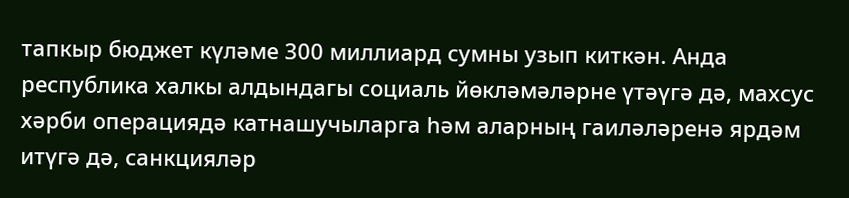тапкыр бюджет күләме 300 миллиард сумны узып киткән. Анда республика халкы алдындагы социаль йөкләмәләрне үтәүгә дә, махсус хәрби операциядә катнашучыларга һәм аларның гаиләләренә ярдәм итүгә дә, санкцияләр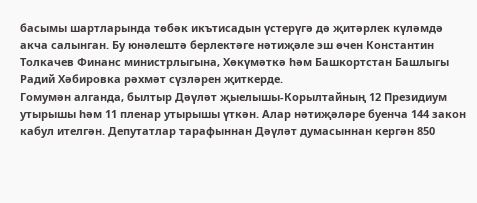басымы шартларында төбәк икътисадын үстерүгә дә җитәрлек күләмдә акча салынган. Бу юнәлештә берлектәге нәтиҗәле эш өчен Константин Толкачев Финанс министрлыгына, Хөкүмәткә һәм Башкортстан Башлыгы Радий Хәбировка рәхмәт сүзләрен җиткерде.
Гомумән алганда, былтыр Дәүләт җыелышы-Корылтайның 12 Президиум утырышы һәм 11 пленар утырышы үткән. Алар нәтиҗәләре буенча 144 закон кабул ителгән. Депутатлар тарафыннан Дәүләт думасыннан кергән 850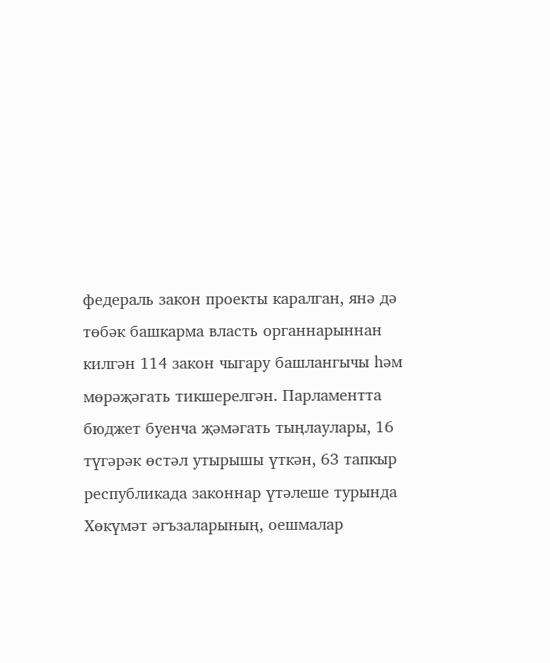федераль закон проекты каралган, янә дә төбәк башкарма власть органнарыннан килгән 114 закон чыгару башлангычы һәм мөрәҗәгать тикшерелгән. Парламентта бюджет буенча җәмәгать тыңлаулары, 16 түгәрәк өстәл утырышы үткән, 63 тапкыр республикада законнар үтәлеше турында Хөкүмәт әгъзаларының, оешмалар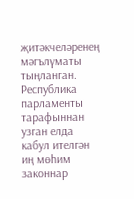җитәкчеләренең мәгълүматы тыңланган.
Республика парламенты тарафыннан узган елда кабул ителгән иң мөһим законнар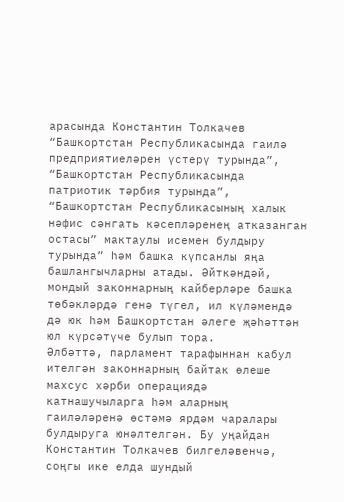арасында Константин Толкачев “Башкортстан Республикасында гаилә предприятиеләрен үстерү турында”, “Башкортстан Республикасында патриотик тәрбия турында”, “Башкортстан Республикасының халык нәфис сәнгать кәсепләренең атказанган остасы” мактаулы исемен булдыру турында” һәм башка күпсанлы яңа башлангычларны атады. Әйткәндәй, мондый законнарның кайберләре башка төбәкләрдә генә түгел, ил күләмендә дә юк һәм Башкортстан әлеге җәһәттән юл күрсәтүче булып тора.
Әлбәттә, парламент тарафыннан кабул ителгән законнарның байтак өлеше махсус хәрби операциядә катнашучыларга һәм аларның гаиләләренә өстәмә ярдәм чаралары булдыруга юнәлтелгән. Бу уңайдан Константин Толкачев билгеләвенчә, соңгы ике елда шундый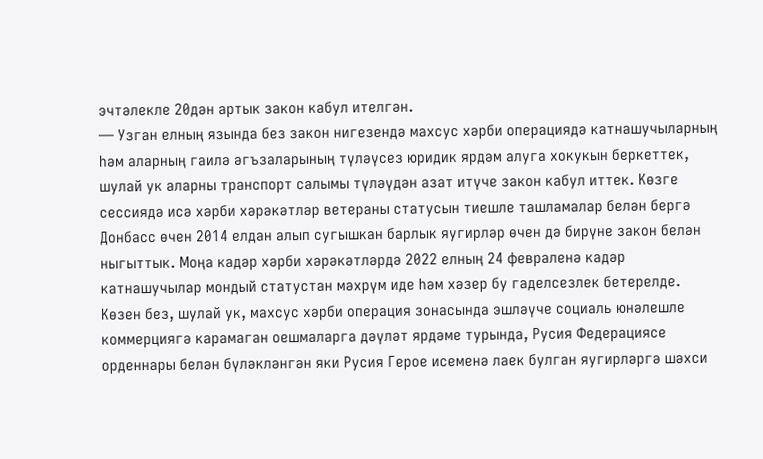эчтәлекле 20дән артык закон кабул ителгән.
— Узган елның язында без закон нигезендә махсус хәрби операциядә катнашучыларның һәм аларның гаилә әгъзаларының түләүсез юридик ярдәм алуга хокукын беркеттек, шулай ук аларны транспорт салымы түләүдән азат итүче закон кабул иттек. Көзге сессиядә исә хәрби хәрәкәтләр ветераны статусын тиешле ташламалар белән бергә Донбасс өчен 2014 елдан алып сугышкан барлык яугирләр өчен дә бирүне закон белән ныгыттык. Моңа кадәр хәрби хәрәкәтләрдә 2022 елның 24 февраленә кадәр катнашучылар мондый статустан мәхрүм иде һәм хәзер бу гаделсезлек бетерелде. Көзен без, шулай ук, махсус хәрби операция зонасында эшләүче социаль юнәлешле коммерциягә карамаган оешмаларга дәүләт ярдәме турында, Русия Федерациясе орденнары белән бүләкләнгән яки Русия Герое исеменә лаек булган яугирләргә шәхси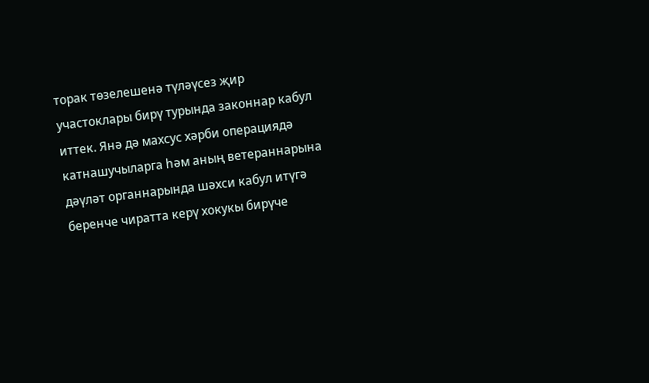торак төзелешенә түләүсез җир участоклары бирү турында законнар кабул иттек. Янә дә махсус хәрби операциядә катнашучыларга һәм аның ветераннарына дәүләт органнарында шәхси кабул итүгә беренче чиратта керү хокукы бирүче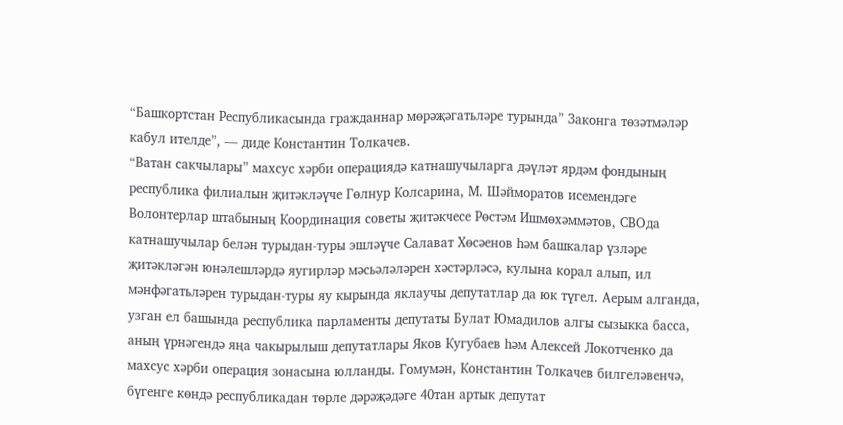“Башкортстан Республикасында гражданнар мөрәҗәгатьләре турында” Законга төзәтмәләр кабул ителде”, — диде Константин Толкачев.
“Ватан сакчылары” махсус хәрби операциядә катнашучыларга дәүләт ярдәм фондының республика филиалын җитәкләүче Гөлнур Колсарина, М. Шәйморатов исемендәге Волонтерлар штабының Координация советы җитәкчесе Рөстәм Ишмөхәммәтов, СВОда катнашучылар белән турыдан-туры эшләүче Салават Хөсәенов һәм башкалар үзләре җитәкләгән юнәлешләрдә яугирләр мәсьәләләрен хәстәрләсә, кулына корал алып, ил мәнфәгатьләрен турыдан-туры яу кырында яклаучы депутатлар да юк түгел. Аерым алганда, узган ел башында республика парламенты депутаты Булат Юмадилов алгы сызыкка басса, аның үрнәгендә яңа чакырылыш депутатлары Яков Кугубаев һәм Алексей Локотченко да махсус хәрби операция зонасына юлланды. Гомумән, Константин Толкачев билгеләвенчә, бүгенге көндә республикадан төрле дәрәҗәдәге 40тан артык депутат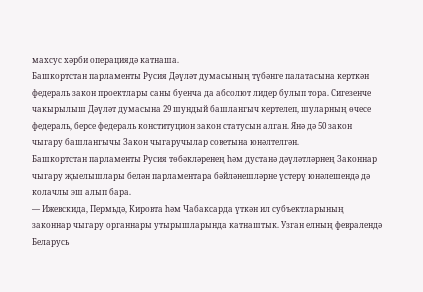махсус хәрби операциядә катнаша.
Башкортстан парламенты Русия Дәүләт думасының түбәнге палатасына керткән федераль закон проектлары саны буенча да абсолют лидер булып тора. Сигезенче чакырылыш Дәүләт думасына 29 шундый башлангыч кертелеп, шуларның өчесе федераль, берсе федераль конституцион закон статусын алган. Янә дә 50 закон чыгару башлангычы Закон чыгаручылар советына юнәлтелгән.
Башкортстан парламенты Русия төбәкләренең һәм дустанә дәүләтләрнең Законнар чыгару җыелышлары белән парламентара бәйләнешләрне үстерү юнәлешендә дә колачлы эш алып бара.
— Ижевскида, Пермьдә, Кировта һәм Чабаксарда үткән ил субъектларының законнар чыгару органнары утырышларында катнаштык. Узган елның февралендә Беларусь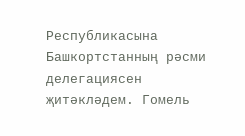Республикасына Башкортстанның рәсми делегациясен җитәкләдем. Гомель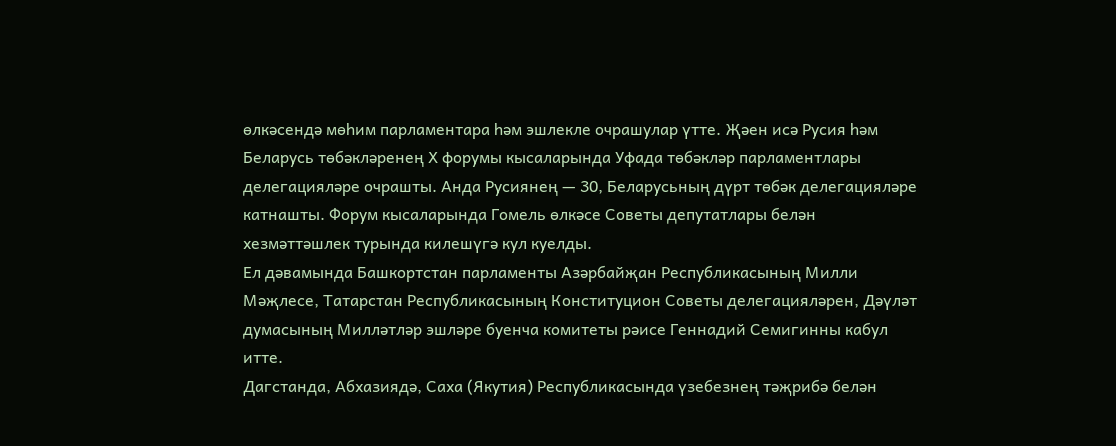өлкәсендә мөһим парламентара һәм эшлекле очрашулар үтте. Җәен исә Русия һәм Беларусь төбәкләренең Х форумы кысаларында Уфада төбәкләр парламентлары делегацияләре очрашты. Анда Русиянең — 30, Беларусьның дүрт төбәк делегацияләре катнашты. Форум кысаларында Гомель өлкәсе Советы депутатлары белән хезмәттәшлек турында килешүгә кул куелды.
Ел дәвамында Башкортстан парламенты Азәрбайҗан Республикасының Милли Мәҗлесе, Татарстан Республикасының Конституцион Советы делегацияләрен, Дәүләт думасының Милләтләр эшләре буенча комитеты рәисе Геннадий Семигинны кабул итте.
Дагстанда, Абхазиядә, Саха (Якутия) Республикасында үзебезнең тәҗрибә белән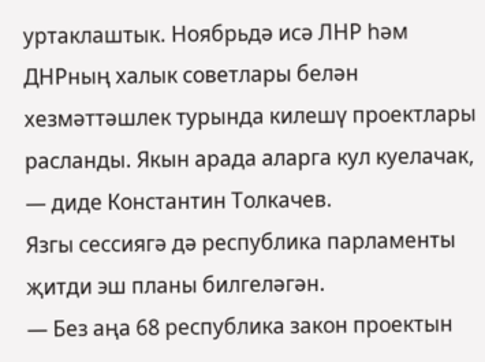уртаклаштык. Ноябрьдә исә ЛНР һәм ДНРның халык советлары белән хезмәттәшлек турында килешү проектлары расланды. Якын арада аларга кул куелачак, — диде Константин Толкачев.
Язгы сессиягә дә республика парламенты җитди эш планы билгеләгән.
— Без аңа 68 республика закон проектын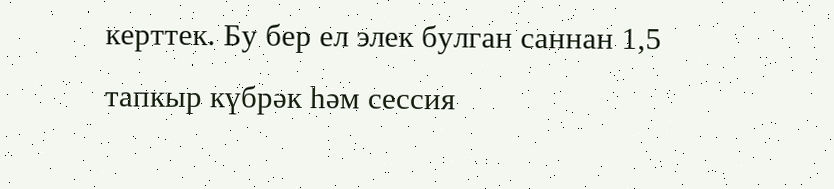керттек. Бу бер ел элек булган саннан 1,5 тапкыр күбрәк һәм сессия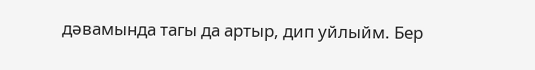дәвамында тагы да артыр, дип уйлыйм. Бер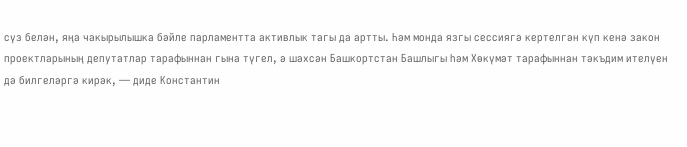сүз белән, яңа чакырылышка бәйле парламентта активлык тагы да артты. Һәм монда язгы сессиягә кертелгән күп кенә закон проектларының депутатлар тарафыннан гына түгел, ә шәхсән Башкортстан Башлыгы һәм Хөкүмәт тарафыннан тәкъдим ителүен дә билгеләргә кирәк, — диде Константин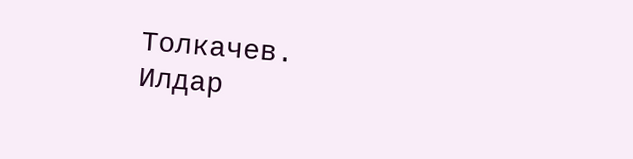Толкачев.
Илдар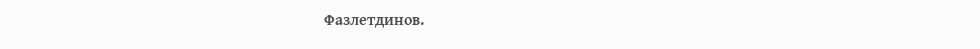Фазлетдинов.